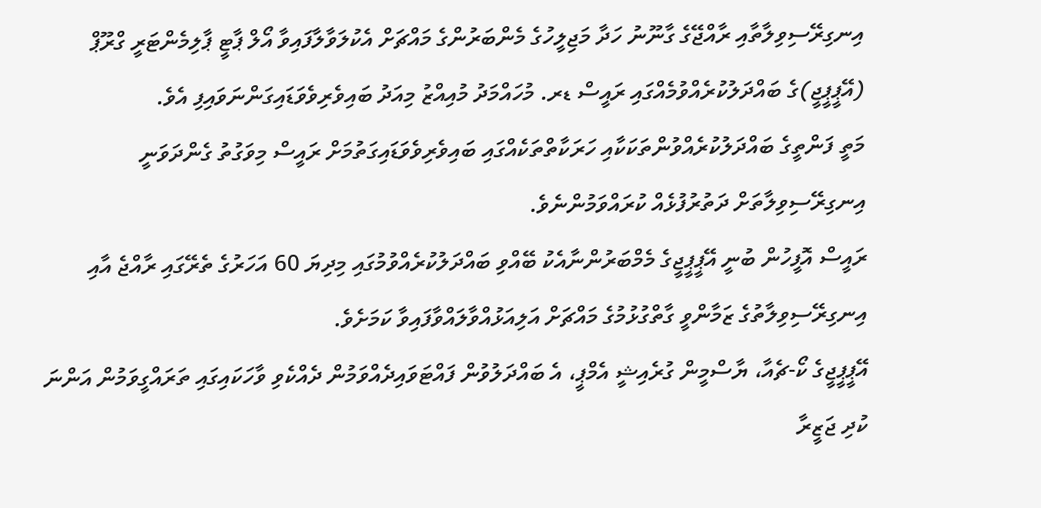އިނގިރޭސިވިލާތާއި ރާއްޖޭގެ ގާނޫނު ހަދާ މަޖިލީހުގެ މެންބަރުންގެ މައްޗަށް އެކުލަވާލާފައިވާ އޯލް ޕާޓީ ޕާލިމެންޓަރީ ގްރޫޕް (އޭޕީޕީޖީ)ގެ ބައްދަލުކުރެއްވުމެއްގައި ރައީސް ޑރ. މުހައްމަދު މުއިއްޒު މިއަދު ބައިވެރިވެވަޑައިގަންނަވައިފި އެވެ.
މަތީ ފަންތީގެ ބައްދަލުކުރެއްވުންތަކަކާއި ހަރަކާތްތަކެއްގައި ބައިވެރިވެވަޑައިގަތުމަށް ރައީސް މިވަގުތު ގެންދަވަނީ އިނގިރޭސިވިލާތަށް ދަތުރުފުޅެއް ކުރައްވަމުންނެވެ.
ރައީސް އޮފީހުން ބުނީ އޭޕީޕީޖީގެ މެމްބަރުންނާއެކު ބޭއްވި ބައްދަލުކުރެއްވުމުގައި މިދިޔަ 60 އަހަރުގެ ތެރޭގައި ރާއްޖެ އާއި އިނގިރޭސިވިލާތުގެ ޒަމާންވީ ގާތްގުޅުމުގެ މައްޗަށް އަލިއަޅުއްވާލައްވާފައިވާ ކަމަށެވެ.
އޭޕީޕީޖީގެ ކޯ-ޗެއާ، ޔާސްމީން ގުރެއިޝީ އެމްޕީ، އެ ބައްދަލުވުން ފައްޓަވައިދެއްވަމުން ދެއްކެވި ވާހަކައިގައި ތަރައްގީވަމުން އަންނަ ކުދި ޖަޒީރާ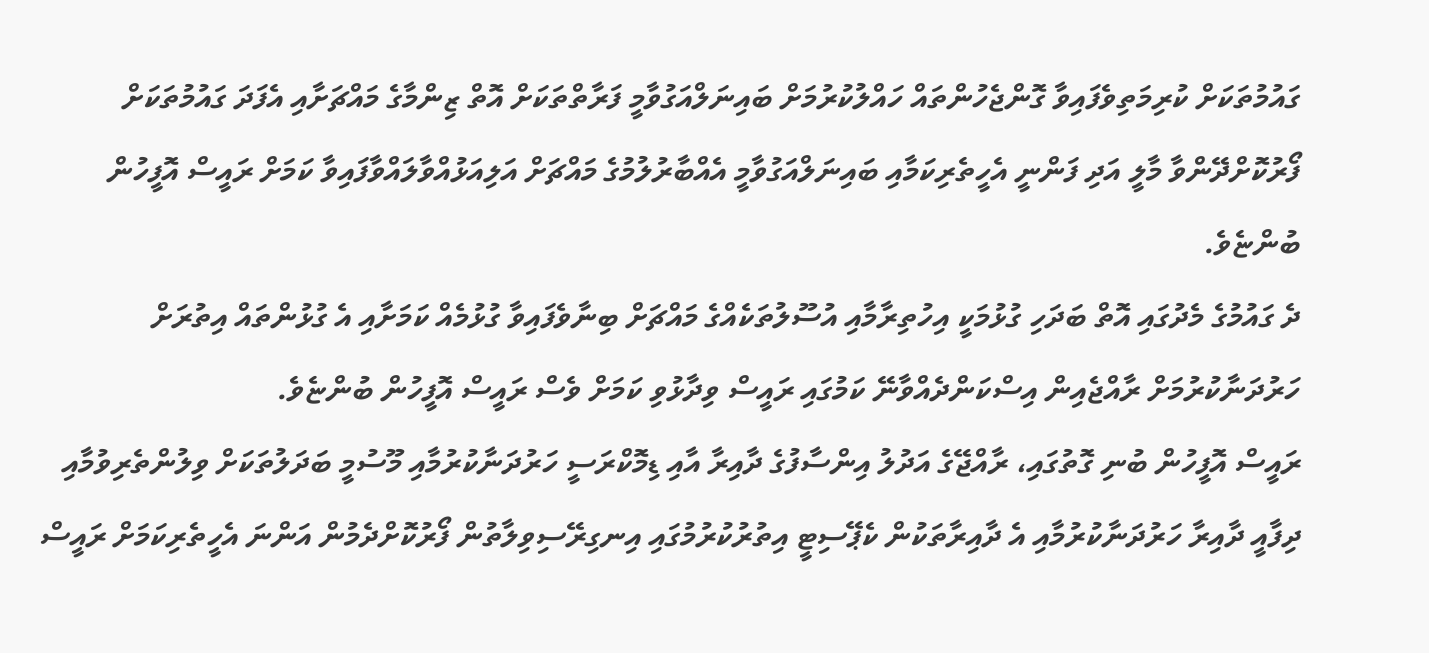ގައުމުތަކަށް ކުރިމަތިވެފައިވާ ގޮންޖެހުންތައް ހައްލުކުރުމަށް ބައިނަލްއަގުވާމީ ފަރާތްތަކަށް އޮތް ޒިންމާގެ މައްޗަށާއި އެފަދަ ގައުމުތަކަށް ފޯރުކޮށްދޭންވާ މާލީ އަދި ފަންނީ އެހީތެރިކަމާއި ބައިނަލްއަގުވާމީ އެއްބާރުލުމުގެ މައްޗަށް އަލިއަޅުއްވާލައްވާފައިވާ ކަމަށް ރައީސް އޮފީހުން ބުންޏެވެ.
ދެ ގައުމުގެ މެދުގައި އޮތް ބަދަހި ގުޅުމަކީ އިހުތިރާމާއި އުސޫލުތަކެއްގެ މައްޗަށް ބިނާވެފައިވާ ގުޅުމެއް ކަމަށާއި އެ ގުޅުންތައް އިތުރަށް ހަރުދަނާކުރުމަށް ރާއްޖެއިން އިސްކަންދެއްވާނޭ ކަމުގައި ރައީސް ވިދާޅުވި ކަމަށް ވެސް ރައީސް އޮފީހުން ބުންޏެވެ.
ރައީސް އޮފީހުން ބުނި ގޮތުގައި، ރާއްޖޭގެ އަދުލު އިންސާފުގެ ދާއިރާ އާއި ޑިމޮކްރަސީ ހަރުދަނާކުރުމާއި މޫސުމީ ބަދަލުތަކަށް ވިލުންތެރިވުމާއި ދިފާއީ ދާއިރާ ހަރުދަނާކުރުމާއި އެ ދާއިރާތަކުން ކެޕޭސިޓީ އިތުރުކުރުމުގައި އިނގިރޭސިވިލާތުން ފޯރުކޮށްދެމުން އަންނަ އެހީތެރިކަމަށް ރައީސް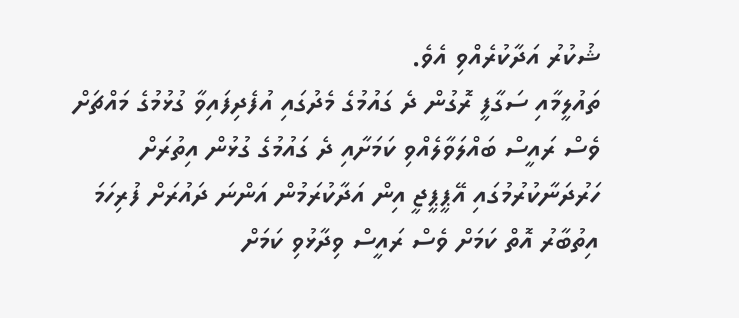ޝުކުރު އަދާކުރެއްވި އެވެ.
ތައުލީމާއި ސަގާފީ ރޮގުން ދެ ގައުމުގެ މެދުގައި އުފެދިފައިވާ ގުޅުމުގެ މައްޗަށް ވެސް ރައީސް ބައްލަވާލެއްވި ކަމަށާއި ދެ ގައުމުގެ ގުޅުން އިތުރަށް ހަރުދަނާކުރުމުގައި އޭޕީޕީޖީ އިން އަދާކުރަމުން އަންނަ ދައުރަށް ފުރިހަމަ އިތުބާރު އޮތް ކަމަށް ވެސް ރައީސް ވިދާޅުވި ކަމަށް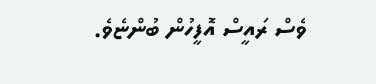ވެސް ރައީސް އޮފީހުން ބުންޏެވެ.